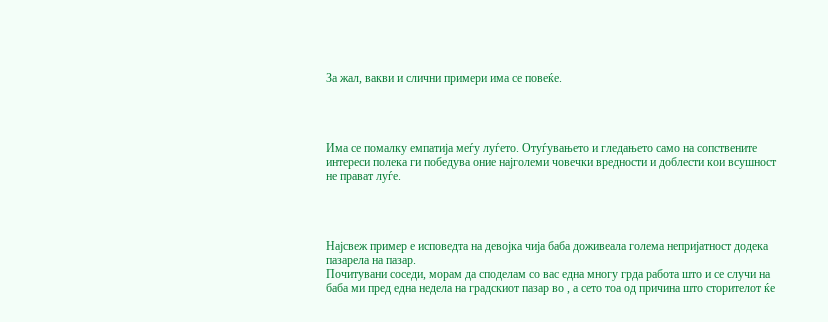За жал, вакви и слични примери има се повеќе.




Има се помалку емпатија меѓу луѓето. Отуѓувањето и гледањето само на сопствените интереси полека ги победува оние најголеми човечки вредности и доблести кои всушност не прават луѓе.




Најсвеж пример е исповедта на девојка чија баба доживеала голема непријатност додека пазарела на пазар.
Почитувани соседи, морам да споделам со вас една многу грда работа што и се случи на баба ми пред една недела на градскиот пазар во , а сето тоа од причина што сторителот ќе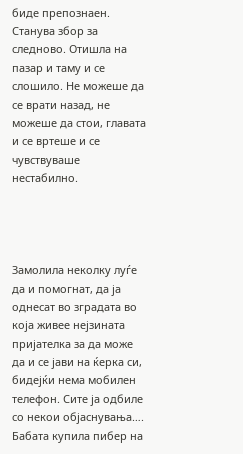биде препознаен. Станува збор за следново. Отишла на пазар и таму и се слошило. Не можеше да се врати назад, не можеше да стои, главата и се вртеше и се чувствуваше нестабилно.




Замолила неколку луѓе да и помогнат, да ја однесат во зградата во која живее нејзината пријателка за да може да и се јави на ќерка си, бидејќи нема мобилен телефон. Сите ја одбиле со некои објаснувања…. Бабата купила пибер на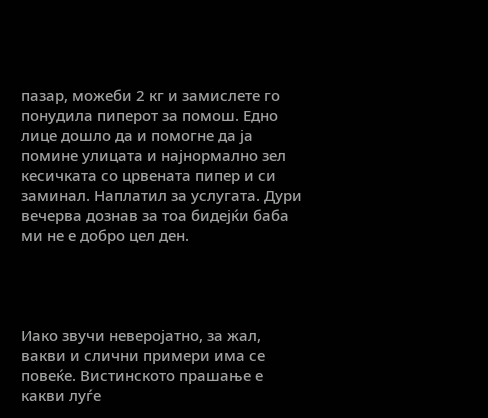пазар, можеби 2 кг и замислете го понудила пиперот за помош. Едно лице дошло да и помогне да ја помине улицата и најнормално зел кесичката со црвената пипер и си заминал. Наплатил за услугата. Дури вечерва дознав за тоа бидејќи баба ми не е добро цел ден.




Иако звучи неверојатно, за жал, вакви и слични примери има се повеќе. Вистинското прашање е какви луѓе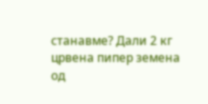станавме? Дали 2 кг црвена пипер земена од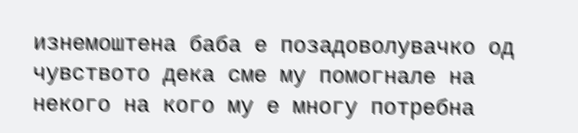изнемоштена баба е позадоволувачко од чувството дека сме му помогнале на некого на кого му е многу потребна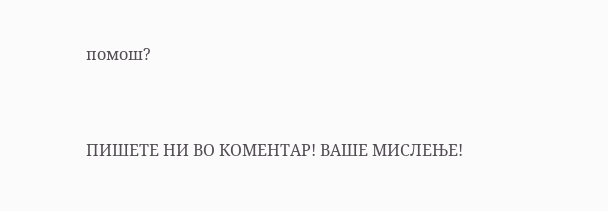помош?




ПИШЕТЕ НИ ВО КОМЕНТАР! ВАШЕ МИСЛЕЊЕ!